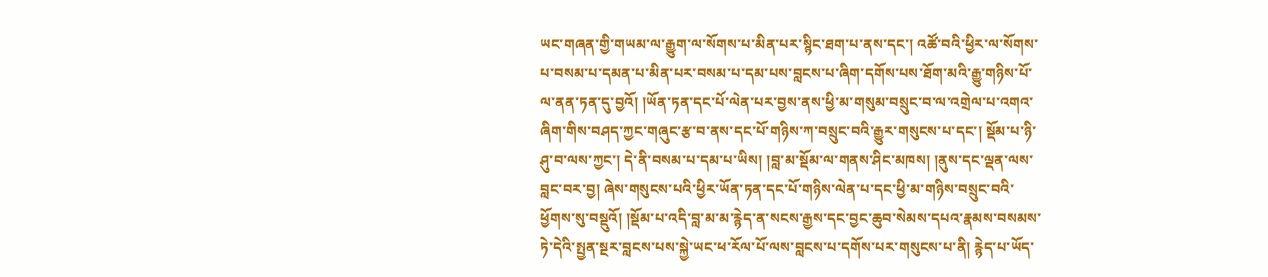ཡང་གཞན་གྱི་གཡམ་ལ་རྒྱུག་ལ་སོགས་པ་མིན་པར་སྙིང་ཐག་པ་ནས་དང་། འཚོ་བའི་ཕྱིར་ལ་སོགས་པ་བསམ་པ་དམན་པ་མིན་པར་བསམ་པ་དམ་པས་བླངས་པ་ཞིག་དགོས་པས་ཐོག་མའི་རྒྱུ་གཉིས་པོ་ལ་ནན་ཏན་དུ་བྱའོ། །ཡོན་ཏན་དང་པོ་ལེན་པར་བྱས་ནས་ཕྱི་མ་གསུམ་བསྲུང་བ་ལ་འགྲེལ་པ་འགའ་ཞིག་གིས་བཤད་ཀྱང་གཞུང་རྩ་བ་ནས་དང་པོ་གཉིས་ཀ་བསྲུང་བའི་རྒྱུར་གསུངས་པ་དང་། སྡོམ་པ་ཉི་ཤུ་བ་ལས་ཀྱང་། དེ་ནི་བསམ་པ་དམ་པ་ཡིས། །བླ་མ་སྡོམ་ལ་གནས་ཤིང་མཁས། །ནུས་དང་ལྡན་ལས་བླང་བར་བྱ། ཞེས་གསུངས་པའི་ཕྱིར་ཡོན་ཏན་དང་པོ་གཉིས་ལེན་པ་དང་ཕྱི་མ་གཉིས་བསྲུང་བའི་ཕྱོགས་སུ་བསྡུའོ། །སྡོམ་པ་འདི་བླ་མ་མ་རྙེད་ན་སངས་རྒྱས་དང་བྱང་ཆུབ་སེམས་དཔའ་རྣམས་བསམས་ཏེ་དེའི་སྤྱན་སྔར་བླངས་པས་སྐྱེ་ཡང་ཕ་རོལ་པོ་ལས་བླངས་པ་དགོས་པར་གསུངས་པ་ནི། རྙེད་པ་ཡོད་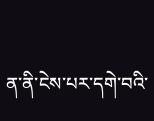ན་ནི་ངེས་པར་དགེ་བའི་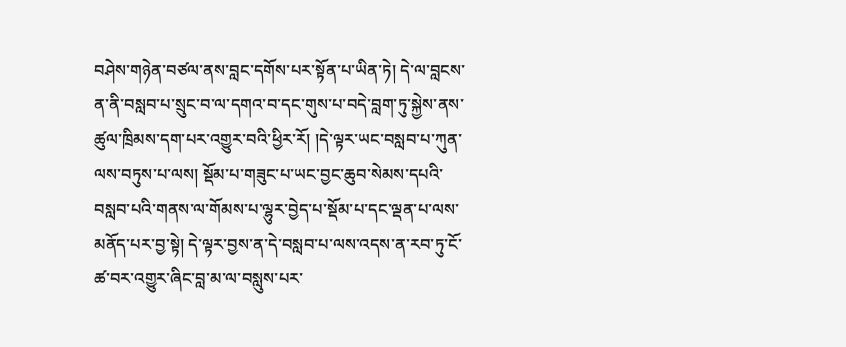བཤེས་གཉེན་བཙལ་ནས་བླང་དགོས་པར་སྟོན་པ་ཡིན་ཏེ། དེ་ལ་བླངས་ན་ནི་བསླབ་པ་སྲུང་བ་ལ་དགའ་བ་དང་གུས་པ་བདེ་བླག་ཏུ་སྐྱེས་ནས་ཚུལ་ཁྲིམས་དག་པར་འགྱུར་བའི་ཕྱིར་རོ། །དེ་ལྟར་ཡང་བསླབ་པ་ཀུན་ལས་བཏུས་པ་ལས། སྡོམ་པ་གཟུང་པ་ཡང་བྱང་ཆུབ་སེམས་དཔའི་བསླབ་པའི་གནས་ལ་གོམས་པ་ལྷུར་བྱེད་པ་སྡོམ་པ་དང་ལྡན་པ་ལས་མནོད་པར་བྱ་སྟེ། དེ་ལྟར་བྱས་ན་དེ་བསླབ་པ་ལས་འདས་ན་རབ་ཏུ་ངོ་ཚ་བར་འགྱུར་ཞིང་བླ་མ་ལ་བསླུས་པར་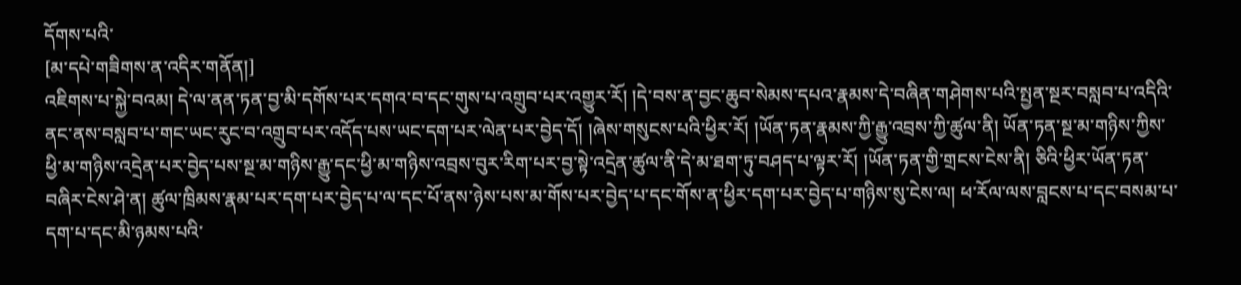དོགས་པའི་
[མ་དཔེ་གཟིགས་ན་འདིར་གནོན།]
འཇིགས་པ་སྐྱེ་བའམ། དེ་ལ་ནན་ཏན་བྱ་མི་དགོས་པར་དགའ་བ་དང་གུས་པ་འགྲུབ་པར་འགྱུར་རོ། །དེ་བས་ན་བྱང་ཆུབ་སེམས་དཔའ་རྣམས་དེ་བཞིན་གཤེགས་པའི་སྤྱན་སྔར་བསླབ་པ་འདིའི་ནང་ནས་བསླབ་པ་གང་ཡང་རུང་བ་འགྲུབ་པར་འདོད་པས་ཡང་དག་པར་ལེན་པར་བྱེད་དོ། །ཞེས་གསུངས་པའི་ཕྱིར་རོ། །ཡོན་ཏན་རྣམས་ཀྱི་རྒྱུ་འབྲས་ཀྱི་ཚུལ་ནི། ཡོན་ཏན་སྔ་མ་གཉིས་ཀྱིས་ཕྱི་མ་གཉིས་འདྲེན་པར་བྱེད་པས་སྔ་མ་གཉིས་རྒྱུ་དང་ཕྱི་མ་གཉིས་འབྲས་བུར་རིག་པར་བྱ་སྟེ་འདྲེན་ཚུལ་ནི་དེ་མ་ཐག་ཏུ་བཤད་པ་ལྟར་རོ། །ཡོན་ཏན་གྱི་གྲངས་ངེས་ནི། ཅིའི་ཕྱིར་ཡོན་ཏན་བཞིར་ངེས་ཤེ་ན། ཚུལ་ཁྲིམས་རྣམ་པར་དག་པར་བྱེད་པ་ལ་དང་པོ་ནས་ཉེས་པས་མ་གོས་པར་བྱེད་པ་དང་གོས་ན་ཕྱིར་དག་པར་བྱེད་པ་གཉིས་སུ་ངེས་ལ། ཕ་རོལ་ལས་བླངས་པ་དང་བསམ་པ་དག་པ་དང་མི་ཉམས་པའི་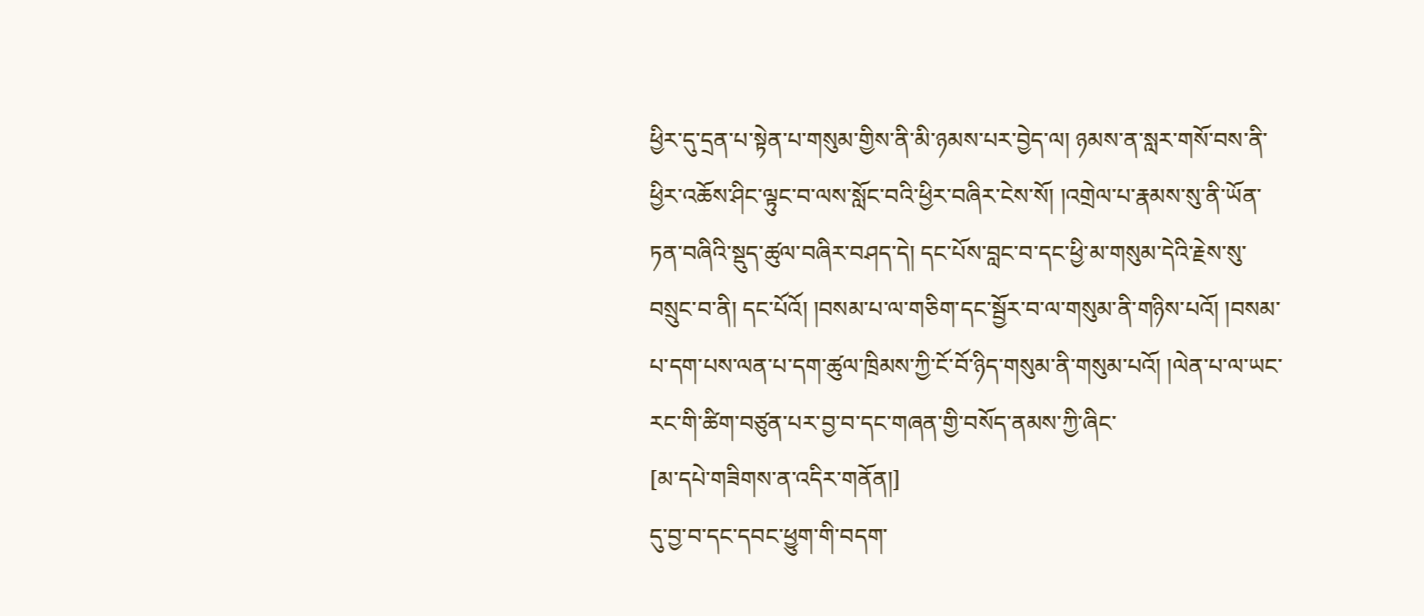ཕྱིར་དུ་དྲན་པ་སྟེན་པ་གསུམ་གྱིས་ནི་མི་ཉམས་པར་བྱེད་ལ། ཉམས་ན་སླར་གསོ་བས་ནི་ཕྱིར་འཆོས་ཤིང་ལྟུང་བ་ལས་སློང་བའི་ཕྱིར་བཞིར་ངེས་སོ། །འགྲེལ་པ་རྣམས་སུ་ནི་ཡོན་ཏན་བཞིའི་སྡུད་ཚུལ་བཞིར་བཤད་དེ། དང་པོས་བླང་བ་དང་ཕྱི་མ་གསུམ་དེའི་རྗེས་སུ་བསྲུང་བ་ནི། དང་པོའོ། །བསམ་པ་ལ་གཅིག་དང་སྦྱོར་བ་ལ་གསུམ་ནི་གཉིས་པའོ། །བསམ་པ་དག་པས་ལན་པ་དག་ཚུལ་ཁྲིམས་ཀྱི་ངོ་བོ་ཉིད་གསུམ་ནི་གསུམ་པའོ། །ལེན་པ་ལ་ཡང་རང་གི་ཚིག་བཙུན་པར་བྱ་བ་དང་གཞན་གྱི་བསོད་ནམས་ཀྱི་ཞིང་
[མ་དཔེ་གཟིགས་ན་འདིར་གནོན།]
དུ་བྱ་བ་དང་དབང་ཕྱུག་གི་བདག་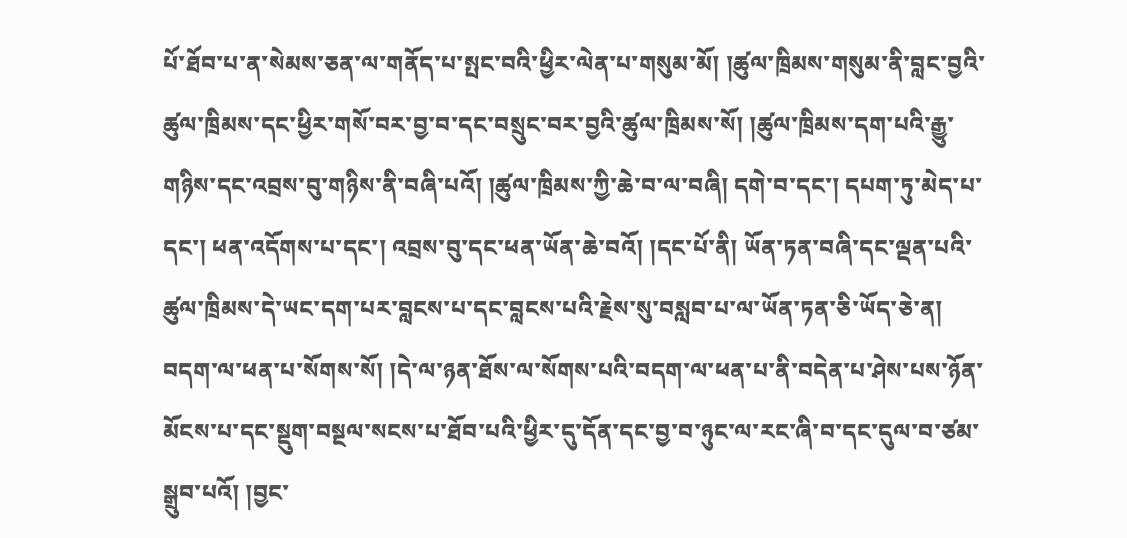པོ་ཐོབ་པ་ན་སེམས་ཅན་ལ་གནོད་པ་སྤང་བའི་ཕྱིར་ལེན་པ་གསུམ་མོ། །ཚུལ་ཁྲིམས་གསུམ་ནི་བླང་བྱའི་ཚུལ་ཁྲིམས་དང་ཕྱིར་གསོ་བར་བྱ་བ་དང་བསྲུང་བར་བྱའི་ཚུལ་ཁྲིམས་སོ། །ཚུལ་ཁྲིམས་དག་པའི་རྒྱུ་གཉིས་དང་འབྲས་བུ་གཉིས་ནི་བཞི་པའོ། །ཚུལ་ཁྲིམས་ཀྱི་ཆེ་བ་ལ་བཞི། དགེ་བ་དང་། དཔག་ཏུ་མེད་པ་དང་། ཕན་འདོགས་པ་དང་། འབྲས་བུ་དང་ཕན་ཡོན་ཆེ་བའོ། །དང་པོ་ནི། ཡོན་ཏན་བཞི་དང་ལྡན་པའི་ཚུལ་ཁྲིམས་དེ་ཡང་དག་པར་བླངས་པ་དང་བླངས་པའི་རྗེས་སུ་བསླབ་པ་ལ་ཡོན་ཏན་ཅི་ཡོད་ཅེ་ན། བདག་ལ་ཕན་པ་སོགས་སོ། །དེ་ལ་ཉན་ཐོས་ལ་སོགས་པའི་བདག་ལ་ཕན་པ་ནི་བདེན་པ་ཤེས་པས་ཉོན་མོངས་པ་དང་སྡུག་བསྔལ་སངས་པ་ཐོབ་པའི་ཕྱིར་དུ་དོན་དང་བྱ་བ་ཉུང་ལ་རང་ཞི་བ་དང་དུལ་བ་ཙམ་སྒྲུབ་པའོ། །བྱང་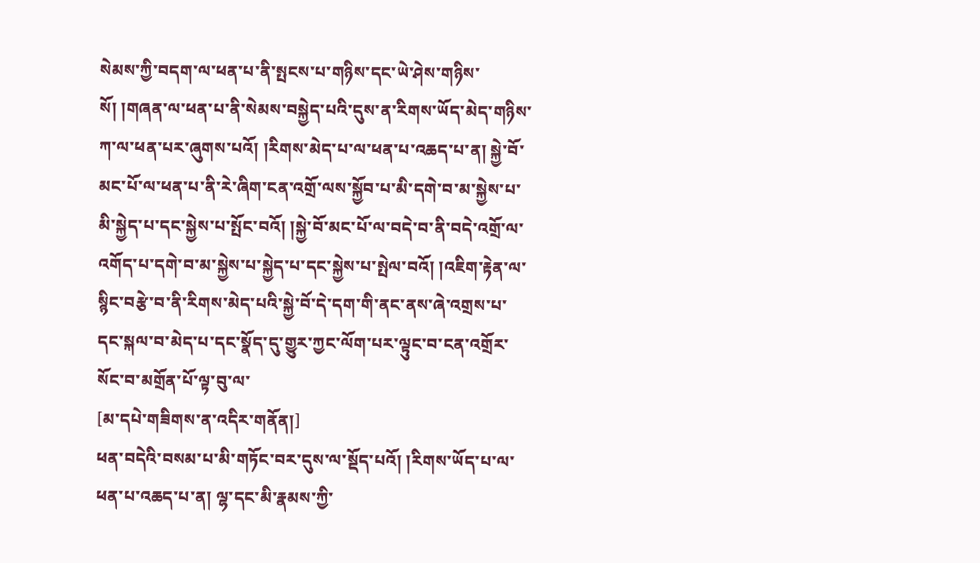སེམས་ཀྱི་བདག་ལ་ཕན་པ་ནི་སྤངས་པ་གཉིས་དང་ཡེ་ཤེས་གཉིས་སོ། །གཞན་ལ་ཕན་པ་ནི་སེམས་བསྐྱེད་པའི་དུས་ན་རིགས་ཡོད་མེད་གཉིས་ཀ་ལ་ཕན་པར་ཞུགས་པའོ། །རིགས་མེད་པ་ལ་ཕན་པ་འཆད་པ་ན། སྐྱེ་བོ་མང་པོ་ལ་ཕན་པ་ནི་རེ་ཞིག་ངན་འགྲོ་ལས་སྐྱོབ་པ་མི་དགེ་བ་མ་སྐྱེས་པ་མི་སྐྱེད་པ་དང་སྐྱེས་པ་སྤོང་བའོ། །སྐྱེ་བོ་མང་པོ་ལ་བདེ་བ་ནི་བདེ་འགྲོ་ལ་འགོད་པ་དགེ་བ་མ་སྐྱེས་པ་སྐྱེད་པ་དང་སྐྱེས་པ་སྤེལ་བའོ། །འཇིག་རྟེན་ལ་སྙིང་བརྩེ་བ་ནི་རིགས་མེད་པའི་སྐྱེ་བོ་དེ་དག་གི་ནང་ནས་ཞེ་འགྲས་པ་དང་སྐལ་བ་མེད་པ་དང་སྣོད་དུ་གྱུར་ཀྱང་ལོག་པར་ལྟུང་བ་ངན་འགྲོར་སོང་བ་མགྲོན་པོ་ལྟ་བུ་ལ་
[མ་དཔེ་གཟིགས་ན་འདིར་གནོན།]
ཕན་བདེའི་བསམ་པ་མི་གཏོང་བར་དུས་ལ་སྡོད་པའོ། །རིགས་ཡོད་པ་ལ་ཕན་པ་འཆད་པ་ན། ལྷ་དང་མི་རྣམས་ཀྱི་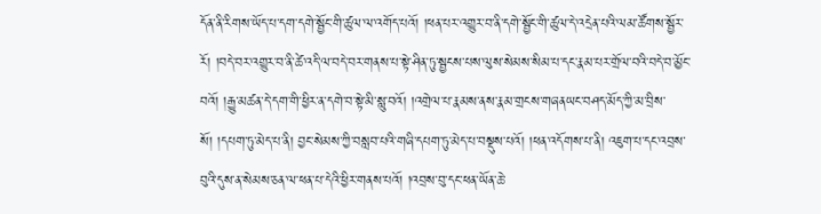དོན་ནི་རིགས་ཡོད་པ་དག་དགེ་སྦྱོང་གི་ཚུལ་ལ་འགོད་པའོ། །ཕན་པར་འགྱུར་བ་ནི་དགེ་སྦྱོང་གི་ཚུལ་དེ་འདྲེན་པའི་ལམ་ཚོགས་སྦྱོར་རོ། །བདེ་བར་འགྱུར་བ་ནི་ཚེ་འདི་ལ་བདེ་བར་གནས་པ་སྟེ་ཤིན་ཏུ་སྦྱངས་པས་ལུས་སེམས་སིམ་པ་དང་རྣམ་པར་གྲོལ་བའི་བདེ་བ་མྱོང་བའོ། །རྒྱུ་མཚན་དེ་དག་གི་ཕྱིར་ན་དགེ་བ་སྟེ་མི་སླུ་བའོ། །འགྲེལ་པ་རྣམས་ནས་རྣམ་གྲངས་གཞནཡང་བཤད་མོད་ཀྱི་མ་བྲིས་སོ། །དཔག་ཏུ་མེད་པ་ནི། བྱང་སེམས་ཀྱི་བསླབ་པའི་གཞི་དཔག་ཏུ་མེད་པ་བསྡུས་པའོ། །ཕན་འདོགས་པ་ནི། འཇུག་པ་དང་འབྲས་བུའི་དུས་ན་སེམས་ཅན་ལ་ཕན་པ་དེའི་ཕྱིར་གནས་པའོ། །འབྲས་བུ་དང་ཕན་ཡོན་ཆེ་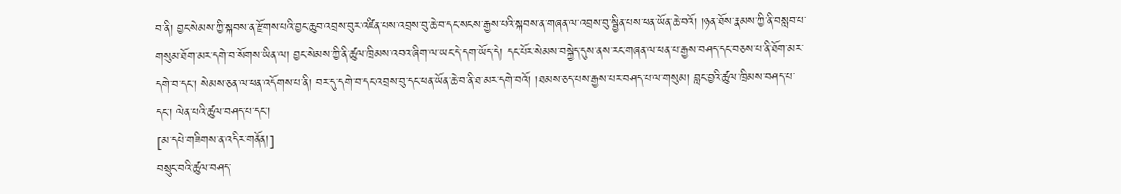བ་ནི། བྱང་སེམས་ཀྱི་སྐབས་ན་རྫོགས་པའི་བྱང་ཆུབ་འབྲས་བུར་འཛིན་པས་འབྲས་བུ་ཆེ་བ་དང་སངས་རྒྱས་པའི་སྐབས་ན་གཞན་ལ་འབྲས་བུ་སྦྱིན་པས་ཕན་ཡོན་ཆེ་བའོ། །ཉན་ཐོས་རྣམས་ཀྱི་ནི་བསླབ་པ་གསུམ་ཐོག་མར་དགེ་བ་སོགས་ཡིན་ལ། བྱང་སེམས་ཀྱི་ནི་ཚུལ་ཁྲིམས་འབའ་ཞིག་ལ་ཡང་དེ་དག་ཡོད་དེ། དང་པོར་སེམས་བསྐྱེད་དུས་ནས་རང་གཞན་ལ་ཕན་པ་རྒྱས་བཤད་དང་བཅས་པ་ནི་ཐོག་མར་དགེ་བ་དང་། སེམས་ཅན་ལ་ཕན་འདོགས་པ་ནི། བར་དུ་དགེ་བ་དང་འབྲས་བུ་དང་ཕན་ཡོན་ཆེ་བ་ནི་ཐ་མར་དགེ་བའོ། །ཐམས་ཅད་པས་རྒྱས་པར་བཤད་པ་ལ་གསུམ། བླང་བྱའི་ཚུལ་ཁྲིམས་བཤད་པ་དང་། ལེན་པའི་ཚུལ་བཤད་པ་དང་།
[མ་དཔེ་གཟིགས་ན་འདིར་གནོན།]
བསྲུང་བའི་ཚུལ་བཤད་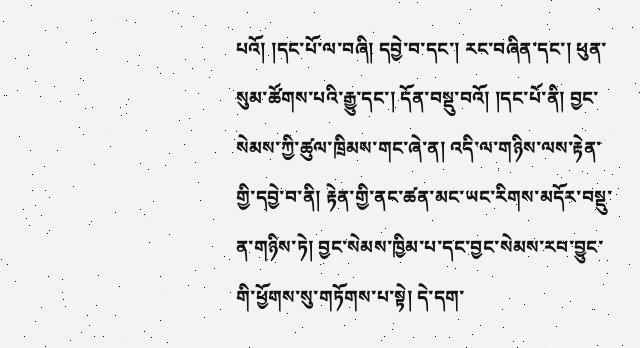པའོ། །དང་པོ་ལ་བཞི། དབྱེ་བ་དང་། རང་བཞིན་དང་། ཕུན་སུམ་ཚོགས་པའི་རྒྱུ་དང་། དོན་བསྡུ་བའོ། །དང་པོ་ནི། བྱང་སེམས་ཀྱི་ཚུལ་ཁྲིམས་གང་ཞེ་ན། འདི་ལ་གཉིས་ལས་རྟེན་གྱི་དབྱེ་བ་ནི། རྟེན་གྱི་ནང་ཚན་མང་ཡང་རིགས་མདོར་བསྡུ་ན་གཉིས་ཏེ། བྱང་སེམས་ཁྱིམ་པ་དང་བྱང་སེམས་རབ་བྱུང་གི་ཕྱོགས་སུ་གཏོགས་པ་སྟེ། དེ་དག་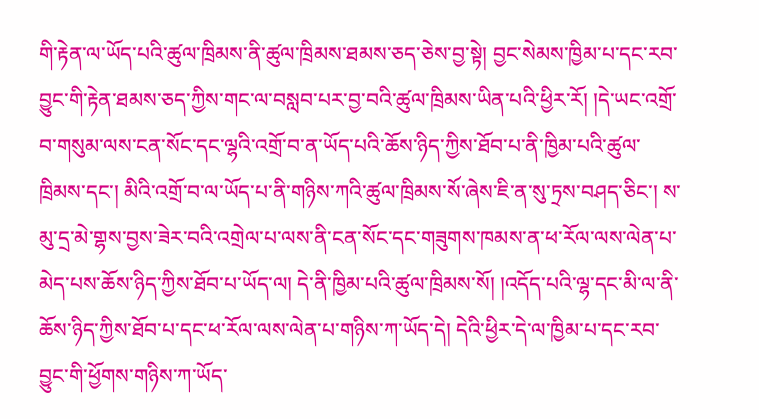གི་རྟེན་ལ་ཡོད་པའི་ཚུལ་ཁྲིམས་ནི་ཚུལ་ཁྲིམས་ཐམས་ཅད་ཅེས་བྱ་སྟེ། བྱང་སེམས་ཁྱིམ་པ་དང་རབ་བྱུང་གི་རྟེན་ཐམས་ཅད་ཀྱིས་གང་ལ་བསླབ་པར་བྱ་བའི་ཚུལ་ཁྲིམས་ཡིན་པའི་ཕྱིར་རོ། །དེ་ཡང་འགྲོ་བ་གསུམ་ལས་ངན་སོང་དང་ལྷའི་འགྲོ་བ་ན་ཡོད་པའི་ཆོས་ཉིད་ཀྱིས་ཐོབ་པ་ནི་ཁྱིམ་པའི་ཚུལ་ཁྲིམས་དང་། མིའི་འགྲོ་བ་ལ་ཡོད་པ་ནི་གཉིས་ཀའི་ཚུལ་ཁྲིམས་སོ་ཞེས་ཇི་ན་སུ་ཏྲས་བཤད་ཅིང་། ས་མུ་དྲ་མེ་གྷས་བྱས་ཟེར་བའི་འགྲེལ་པ་ལས་ནི་ངན་སོང་དང་གཟུགས་ཁམས་ན་ཕ་རོལ་ལས་ལེན་པ་མེད་པས་ཆོས་ཉིད་ཀྱིས་ཐོབ་པ་ཡོད་ལ། དེ་ནི་ཁྱིམ་པའི་ཚུལ་ཁྲིམས་སོ། །འདོད་པའི་ལྷ་དང་མི་ལ་ནི་ཆོས་ཉིད་ཀྱིས་ཐོབ་པ་དང་ཕ་རོལ་ལས་ལེན་པ་གཉིས་ཀ་ཡོད་དེ། དེའི་ཕྱིར་དེ་ལ་ཁྱིམ་པ་དང་རབ་བྱུང་གི་ཕྱོགས་གཉིས་ཀ་ཡོད་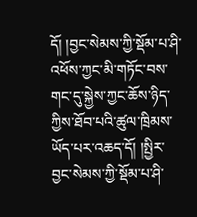དོ། །བྱང་སེམས་ཀྱི་སྡོམ་པ་ཤི་འཕོས་ཀྱང་མི་གཏོང་བས་གང་དུ་སྐྱེས་ཀྱང་ཆོས་ཉིད་ཀྱིས་ཐོབ་པའི་ཚུལ་ཁྲིམས་ཡོད་པར་འཆད་དོ། །སྤྱིར་བྱང་སེམས་ཀྱི་སྡོམ་པ་ཤི་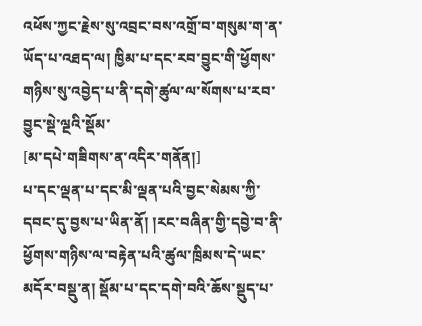འཕོས་ཀྱང་རྗེས་སུ་འབྲང་བས་འགྲོ་བ་གསུམ་ག་ན་ཡོད་པ་འཐད་ལ། ཁྱིམ་པ་དང་རབ་བྱུང་གི་ཕྱོགས་གཉིས་སུ་འབྱེད་པ་ནི་དགེ་ཚུལ་ལ་སོགས་པ་རབ་བྱུང་སྡེ་ལྔའི་སྡོམ་
[མ་དཔེ་གཟིགས་ན་འདིར་གནོན།]
པ་དང་ལྡན་པ་དང་མི་ལྡན་པའི་བྱང་སེམས་ཀྱི་དབང་དུ་བྱས་པ་ཡིན་ནོ། །རང་བཞིན་གྱི་དབྱེ་བ་ནི་ཕྱོགས་གཉིས་ལ་བརྟེན་པའི་ཚུལ་ཁྲིམས་དེ་ཡང་མདོར་བསྡུ་ན། སྡོམ་པ་དང་དགེ་བའི་ཆོས་སྡུད་པ་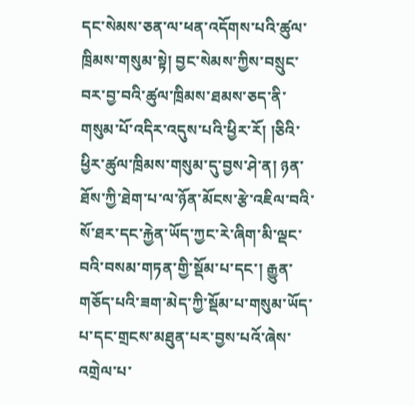དང་སེམས་ཅན་ལ་ཕན་འདོགས་པའི་ཚུལ་ཁྲིམས་གསུམ་སྟེ། བྱང་སེམས་ཀྱིས་བསྲུང་བར་བྱ་བའི་ཚུལ་ཁྲིམས་ཐམས་ཅད་ནི་གསུམ་པོ་འདིར་འདུས་པའི་ཕྱིར་རོ། །ཅིའི་ཕྱིར་ཚུལ་ཁྲིམས་གསུམ་དུ་བྱས་ཤེ་ན། ཉན་ཐོས་ཀྱི་ཐེག་པ་ལ་ཉོན་མོངས་རྩེ་འཇིལ་བའི་སོ་ཐར་དང་རྐྱེན་ཡོད་ཀྱང་རེ་ཞིག་མི་ལྡང་བའི་བསམ་གཏན་གྱི་སྡོམ་པ་དང་། རྒྱུན་གཅོད་པའི་ཟག་མེད་ཀྱི་སྡོམ་པ་གསུམ་ཡོད་པ་དང་གྲངས་མཐུན་པར་བྱས་པའོ་ཞེས་འགྲེལ་པ་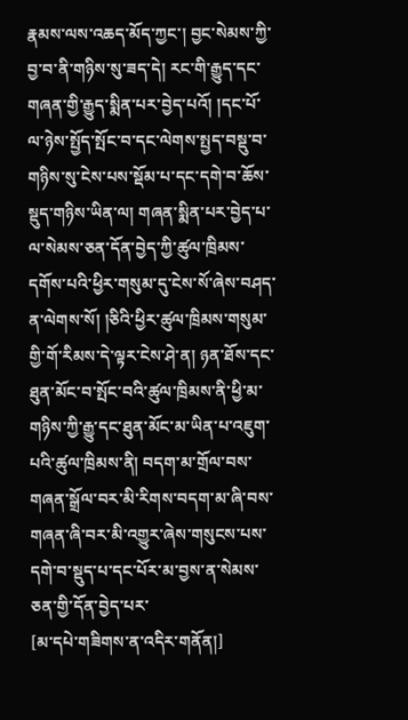རྣམས་ལས་འཆད་མོད་ཀྱང་། བྱང་སེམས་ཀྱི་བྱ་བ་ནི་གཉིས་སུ་ཟད་དེ། རང་གི་རྒྱུད་དང་གཞན་གྱི་རྒྱུད་སྨིན་པར་བྱེད་པའོ། །དང་པོ་ལ་ཉེས་སྤྱོད་སྤོང་བ་དང་ལེགས་སྤྱད་བསྡུ་བ་གཉིས་སུ་ངེས་པས་སྡོམ་པ་དང་དགེ་བ་ཆོས་སྡུད་གཉིས་ཡིན་ལ། གཞན་སྨིན་པར་བྱེད་པ་ལ་སེམས་ཅན་དོན་བྱེད་ཀྱི་ཚུལ་ཁྲིམས་དགོས་པའི་ཕྱིར་གསུམ་དུ་ངེས་སོ་ཞེས་བཤད་ན་ལེགས་སོ། །ཅིའི་ཕྱིར་ཚུལ་ཁྲིམས་གསུམ་གྱི་གོ་རིམས་དེ་ལྟར་ངེས་ཤེ་ན། ཉན་ཐོས་དང་ཐུན་མོང་བ་སྤོང་བའི་ཚུལ་ཁྲིམས་ནི་ཕྱི་མ་གཉིས་ཀྱི་རྒྱུ་དང་ཐུན་མོང་མ་ཡིན་པ་འཇུག་པའི་ཚུལ་ཁྲིམས་ནི། བདག་མ་གྲོལ་བས་གཞན་སྒྲོལ་བར་མི་རིགས་བདག་མ་ཞི་བས་གཞན་ཞི་བར་མི་འགྱུར་ཞེས་གསུངས་པས་དགེ་བ་སྡུད་པ་དང་པོར་མ་བྱས་ན་སེམས་ཅན་གྱི་དོན་བྱེད་པར་
[མ་དཔེ་གཟིགས་ན་འདིར་གནོན།]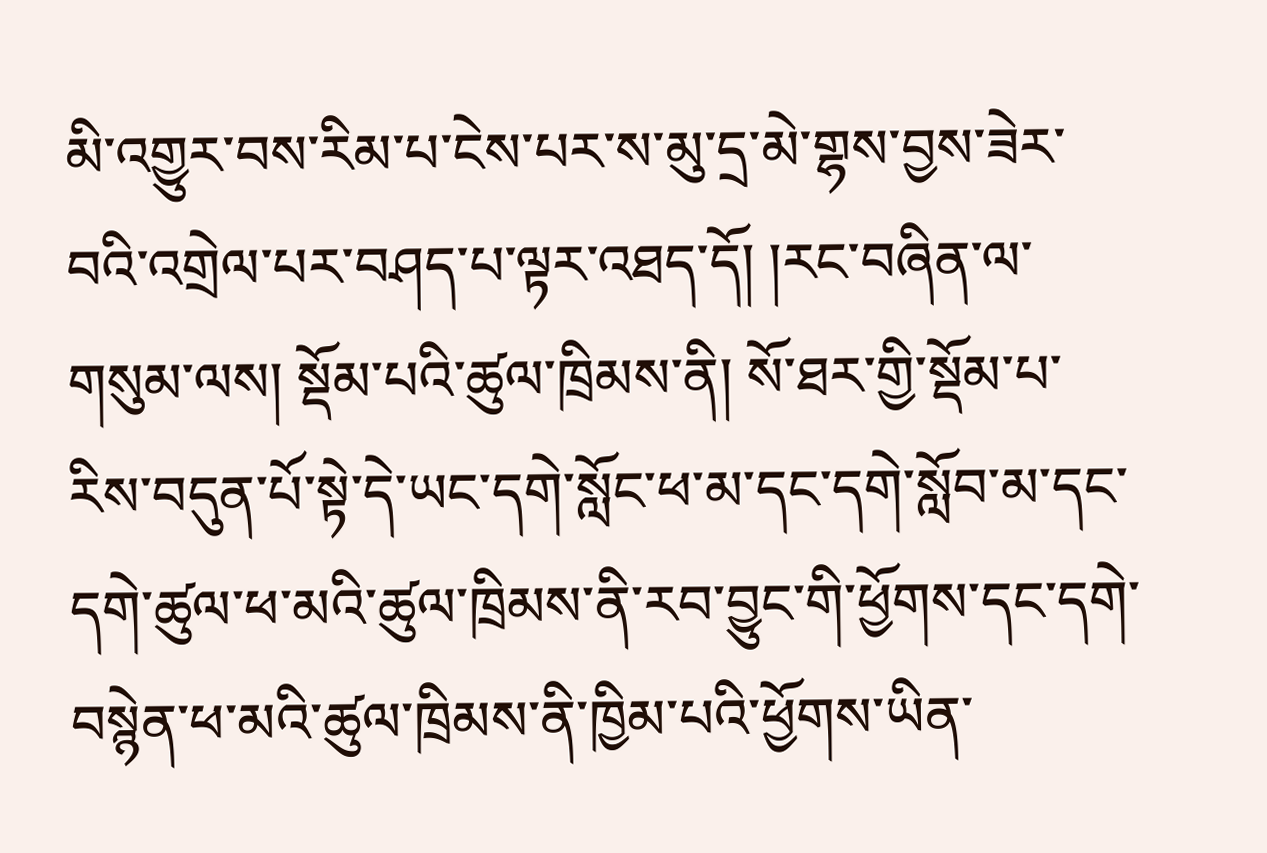མི་འགྱུར་བས་རིམ་པ་ངེས་པར་ས་མུ་དྲ་མེ་གྷས་བྱས་ཟེར་བའི་འགྲེལ་པར་བཤད་པ་ལྟར་འཐད་དོ། །རང་བཞིན་ལ་གསུམ་ལས། སྡོམ་པའི་ཚུལ་ཁྲིམས་ནི། སོ་ཐར་གྱི་སྡོམ་པ་རིས་བདུན་པོ་སྟེ་དེ་ཡང་དགེ་སློང་ཕ་མ་དང་དགེ་སློབ་མ་དང་དགེ་ཚུལ་ཕ་མའི་ཚུལ་ཁྲིམས་ནི་རབ་བྱུང་གི་ཕྱོགས་དང་དགེ་བསྙེན་ཕ་མའི་ཚུལ་ཁྲིམས་ནི་ཁྱིམ་པའི་ཕྱོགས་ཡིན་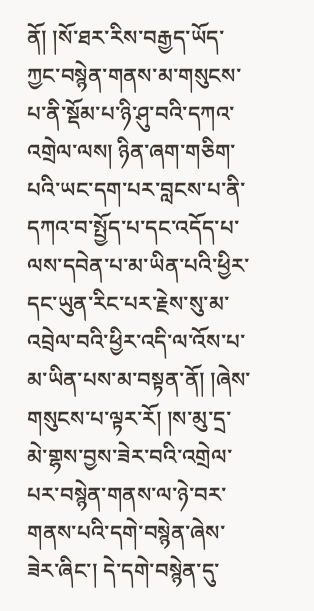ནོ། །སོ་ཐར་རིས་བརྒྱད་ཡོད་ཀྱང་བསྙེན་གནས་མ་གསུངས་པ་ནི་སྡོམ་པ་ཉི་ཤུ་བའི་དཀའ་འགྲེལ་ལས། ཉིན་ཞག་གཅིག་པའི་ཡང་དག་པར་བླངས་པ་ནི་དཀའ་བ་སྤྱོད་པ་དང་འདོད་པ་ལས་དབེན་པ་མ་ཡིན་པའི་ཕྱིར་དང་ཡུན་རིང་པར་རྗེས་སུ་མ་འབྲེལ་བའི་ཕྱིར་འདི་ལ་འོས་པ་མ་ཡིན་པས་མ་བསྟན་ནོ། །ཞེས་གསུངས་པ་ལྟར་རོ། །ས་མུ་དྲ་མེ་གྷས་བྱས་ཟེར་བའི་འགྲེལ་པར་བསྙེན་གནས་ལ་ཉེ་བར་གནས་པའི་དགེ་བསྙེན་ཞེས་ཟེར་ཞིང་། དེ་དགེ་བསྙེན་དུ་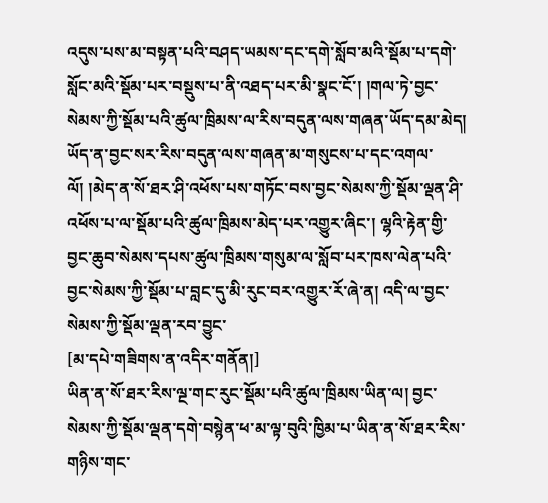འདུས་པས་མ་བསྟན་པའི་བཤད་ཡམས་དང་དགེ་སློབ་མའི་སྡོམ་པ་དགེ་སློང་མའི་སྡོམ་པར་བསྡུས་པ་ནི་འཐད་པར་མི་སྣང་ངོ་། །གལ་ཏེ་བྱང་སེམས་ཀྱི་སྡོམ་པའི་ཚུལ་ཁྲིམས་ལ་རིས་བདུན་ལས་གཞན་ཡོད་དམ་མེད། ཡོད་ན་བྱང་སར་རིས་བདུན་ལས་གཞན་མ་གསུངས་པ་དང་འགལ་ལོ། །མེད་ན་སོ་ཐར་ཤི་འཕོས་པས་གཏོང་བས་བྱང་སེམས་ཀྱི་སྡོམ་ལྡན་ཤི་འཕོས་པ་ལ་སྡོམ་པའི་ཚུལ་ཁྲིམས་མེད་པར་འགྱུར་ཞིང་། ལྷའི་རྟེན་གྱི་བྱང་ཆུབ་སེམས་དཔས་ཚུལ་ཁྲིམས་གསུམ་ལ་སློབ་པར་ཁས་ལེན་པའི་བྱང་སེམས་ཀྱི་སྡོམ་པ་བླང་དུ་མི་རུང་བར་འགྱུར་རོ་ཞེ་ན། འདི་ལ་བྱང་སེམས་ཀྱི་སྡོམ་ལྡན་རབ་བྱུང་
[མ་དཔེ་གཟིགས་ན་འདིར་གནོན།]
ཡིན་ན་སོ་ཐར་རིས་ལྔ་གང་རུང་སྡོམ་པའི་ཚུལ་ཁྲིམས་ཡིན་ལ། བྱང་སེམས་ཀྱི་སྡོམ་ལྡན་དགེ་བསྙེན་ཕ་མ་ལྟ་བུའི་ཁྱིམ་པ་ཡིན་ན་སོ་ཐར་རིས་གཉིས་གང་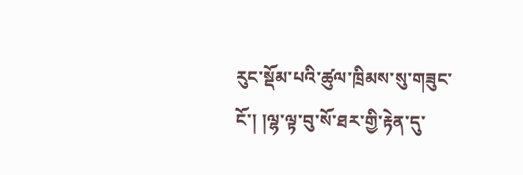རུང་སྡོམ་པའི་ཚུལ་ཁྲིམས་སུ་གཟུང་ངོ་། །ལྷ་ལྟ་བུ་སོ་ཐར་གྱི་རྟེན་དུ་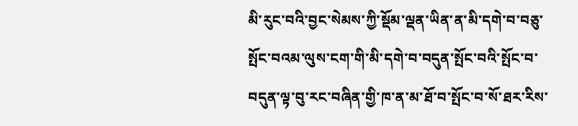མི་རུང་བའི་བྱང་སེམས་ཀྱི་སྡོམ་ལྡན་ཡིན་ན་མི་དགེ་བ་བཅུ་སྤོང་བའམ་ལུས་ངག་གི་མི་དགེ་བ་བདུན་སྤོང་བའི་སྤོང་བ་བདུན་ལྟ་བུ་རང་བཞིན་གྱི་ཁ་ན་མ་ཐོ་བ་སྤོང་བ་སོ་ཐར་རིས་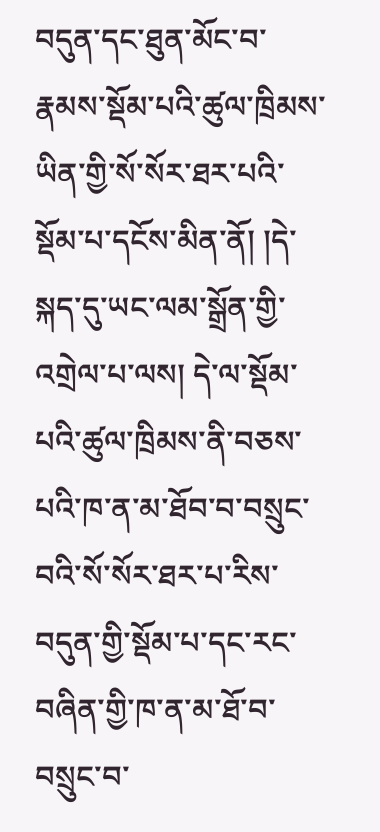བདུན་དང་ཐུན་མོང་བ་རྣམས་སྡོམ་པའི་ཚུལ་ཁྲིམས་ཡིན་གྱི་སོ་སོར་ཐར་པའི་སྡོམ་པ་དངོས་མིན་ནོ། །དེ་སྐད་དུ་ཡང་ལམ་སྒྲོན་གྱི་འགྲེལ་པ་ལས། དེ་ལ་སྡོམ་པའི་ཚུལ་ཁྲིམས་ནི་བཅས་པའི་ཁ་ན་མ་ཐོབ་བ་བསྲུང་བའི་སོ་སོར་ཐར་པ་རིས་བདུན་གྱི་སྡོམ་པ་དང་རང་བཞིན་གྱི་ཁ་ན་མ་ཐོ་བ་བསྲུང་བ་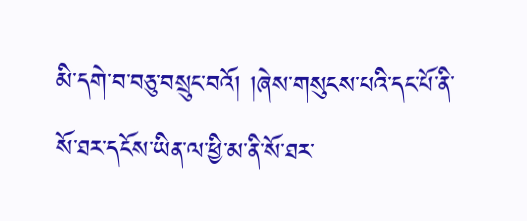མི་དགེ་བ་བཅུ་བསྲུང་བའོ། །ཞེས་གསུངས་པའི་དང་པོ་ནི་སོ་ཐར་དངོས་ཡིན་ལ་ཕྱི་མ་ནི་སོ་ཐར་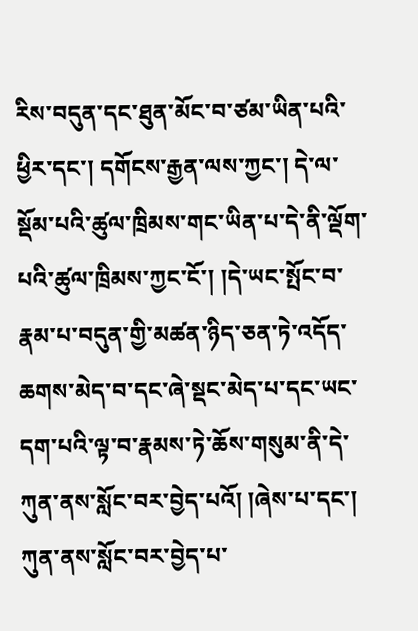རིས་བདུན་དང་ཐུན་མོང་བ་ཙམ་ཡིན་པའི་ཕྱིར་དང་། དགོངས་རྒྱན་ལས་ཀྱང་། དེ་ལ་སྡོམ་པའི་ཚུལ་ཁྲིམས་གང་ཡིན་པ་དེ་ནི་ལྡོག་པའི་ཚུལ་ཁྲིམས་ཀྱང་ངོ་། །དེ་ཡང་སྤོང་བ་རྣམ་པ་བདུན་གྱི་མཚན་ཉིད་ཅན་ཏེ་འདོད་ཆགས་མེད་བ་དང་ཞེ་སྡང་མེད་པ་དང་ཡང་དག་པའི་ལྟ་བ་རྣམས་ཏེ་ཆོས་གསུམ་ནི་དེ་ཀུན་ནས་སློང་བར་བྱེད་པའོ། །ཞེས་པ་དང་། ཀུན་ནས་སློང་བར་བྱེད་པ་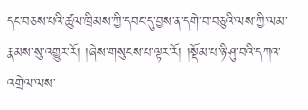དང་བཅས་པའི་ཚུལ་ཁྲིམས་ཀྱི་དབང་དུ་བྱས་ན་དགེ་བ་བཅུའི་ལས་ཀྱི་ལམ་རྣམས་སུ་འགྱུར་རོ། །ཞེས་གསུངས་པ་ལྟར་རོ། །སྡོམ་པ་ཉི་ཤུ་བའི་དཀའ་འགྲེལ་ལས་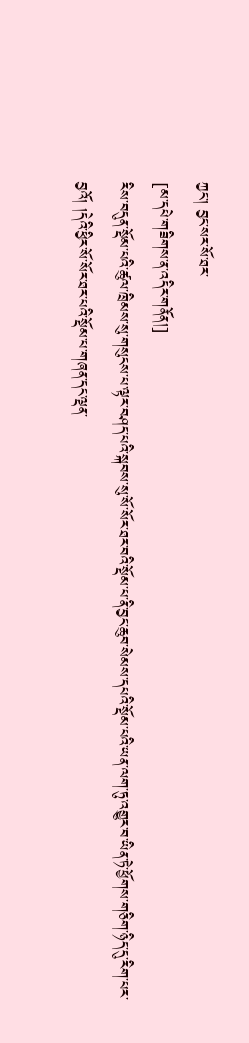ཀྱང་། བྱང་སར་སོ་ཐར་
[མ་དཔེ་གཟིགས་ན་འདིར་གནོན།]
རིས་བདུན་སྡོམ་པའི་ཚུལ་ཁྲིམས་སུ་གསུངས་པ་ལྟར་བཤད་པའི་སྐབས་སུ་སོ་སོར་ཐར་བའི་སྡོམ་པ་ནི་བྱང་ཆུབ་སེམས་དཔའི་སྡོམ་པའི་ཡན་ལག་ཏུ་འགྱུར་བ་ཡིན་ཏེ་ཕྱོགས་གཅིག་ཉིད་དུ་རིག་པར་བྱའོ། །དེའི་ཕྱིར་སོ་སོར་ཐར་པའི་སྡོམ་པ་གཞན་དང་ལྡན་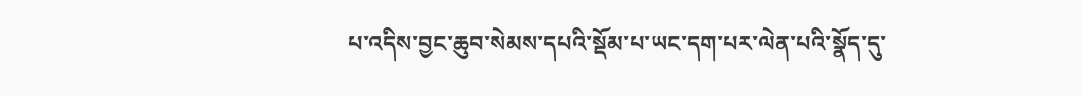པ་འདིས་བྱང་ཆུབ་སེམས་དཔའི་སྡོམ་པ་ཡང་དག་པར་ལེན་པའི་སྣོད་དུ་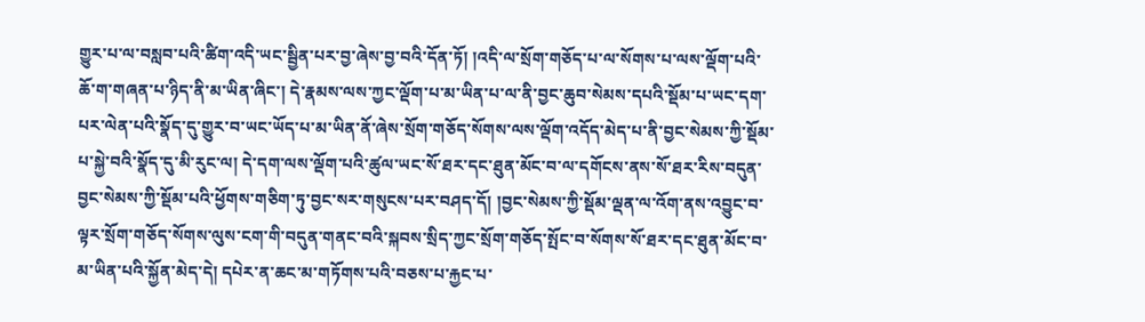གྱུར་པ་ལ་བསླབ་པའི་ཚིག་འདི་ཡང་སྦྱིན་པར་བྱ་ཞེས་བྱ་བའི་དོན་ཏོ། །འདི་ལ་སྲོག་གཅོད་པ་ལ་སོགས་པ་ལས་ལྡོག་པའི་ཆོ་ག་གཞན་པ་ཉིད་ནི་མ་ཡིན་ཞིང་། དེ་རྣམས་ལས་ཀྱང་ལྡོག་པ་མ་ཡིན་པ་ལ་ནི་བྱང་ཆུབ་སེམས་དཔའི་སྡོམ་པ་ཡང་དག་པར་ལེན་པའི་སྣོད་དུ་གྱུར་བ་ཡང་ཡོད་པ་མ་ཡིན་ནོ་ཞེས་སྲོག་གཅོད་སོགས་ལས་ལྡོག་འདོད་མེད་པ་ནི་བྱང་སེམས་ཀྱི་སྡོམ་པ་སྐྱེ་བའི་སྣོད་དུ་མི་རུང་ལ། དེ་དག་ལས་ལྡོག་པའི་ཚུལ་ཡང་སོ་ཐར་དང་ཐུན་མོང་བ་ལ་དགོངས་ནས་སོ་ཐར་རིས་བདུན་བྱང་སེམས་ཀྱི་སྡོམ་པའི་ཕྱོགས་གཅིག་ཏུ་བྱང་སར་གསུངས་པར་བཤད་དོ། །བྱང་སེམས་ཀྱི་སྡོམ་ལྡན་ལ་འོག་ནས་འབྱུང་བ་ལྟར་སྲོག་གཅོད་སོགས་ལུས་ངག་གི་བདུན་གནང་བའི་སྐབས་སྲིད་ཀྱང་སྲོག་གཅོད་སྤོང་བ་སོགས་སོ་ཐར་དང་ཐུན་མོང་བ་མ་ཡིན་པའི་སྐྱོན་མེད་དེ། དཔེར་ན་ཆང་མ་གཏོགས་པའི་བཅས་པ་རྐྱང་པ་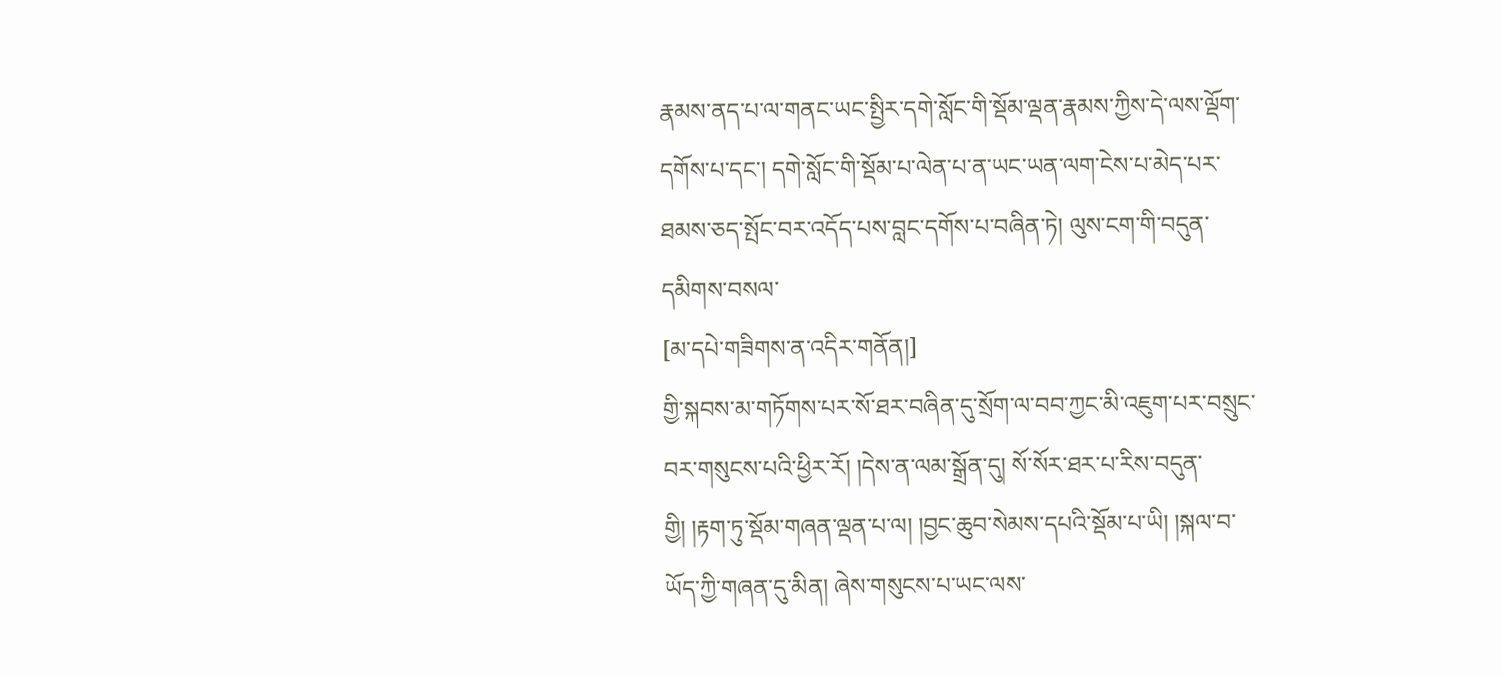རྣམས་ནད་པ་ལ་གནང་ཡང་སྤྱིར་དགེ་སློང་གི་སྡོམ་ལྡན་རྣམས་ཀྱིས་དེ་ལས་ལྡོག་དགོས་པ་དང་། དགེ་སློང་གི་སྡོམ་པ་ལེན་པ་ན་ཡང་ཡན་ལག་ངེས་པ་མེད་པར་ཐམས་ཅད་སྤོང་བར་འདོད་པས་བླང་དགོས་པ་བཞིན་ཏེ། ལུས་ངག་གི་བདུན་དམིགས་བསལ་
[མ་དཔེ་གཟིགས་ན་འདིར་གནོན།]
གྱི་སྐབས་མ་གཏོགས་པར་སོ་ཐར་བཞིན་དུ་སྲོག་ལ་བབ་ཀྱང་མི་འཇུག་པར་བསྲུང་བར་གསུངས་པའི་ཕྱིར་རོ། །དེས་ན་ལམ་སྒྲོན་དུ། སོ་སོར་ཐར་པ་རིས་བདུན་གྱི། །རྟག་ཏུ་སྡོམ་གཞན་ལྡན་པ་ལ། །བྱང་ཆུབ་སེམས་དཔའི་སྡོམ་པ་ཡི། །སྐལ་བ་ཡོད་ཀྱི་གཞན་དུ་མིན། ཞེས་གསུངས་པ་ཡང་ལས་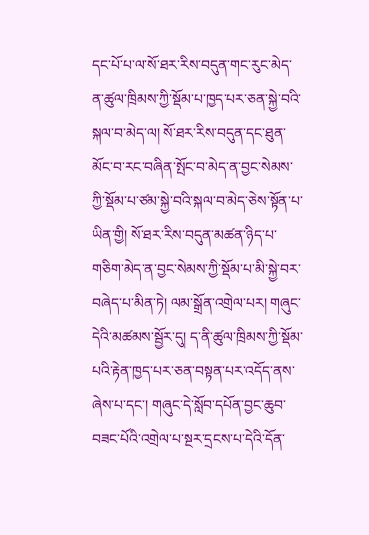དང་པོ་པ་ལ་སོ་ཐར་རིས་བདུན་གང་རུང་མེད་ན་ཚུལ་ཁྲིམས་ཀྱི་སྡོམ་པ་ཁྱད་པར་ཅན་སྐྱེ་བའི་སྐལ་བ་མེད་ལ། སོ་ཐར་རིས་བདུན་དང་ཐུན་མོང་བ་རང་བཞིན་སྤོང་བ་མེད་ན་བྱང་སེམས་ཀྱི་སྡོམ་པ་ཙམ་སྐྱེ་བའི་སྐལ་བ་མེད་ཅེས་སྟོན་པ་ཡིན་གྱི། སོ་ཐར་རིས་བདུན་མཚན་ཉིད་པ་གཅིག་མེད་ན་བྱང་སེམས་ཀྱི་སྡོམ་པ་མི་སྐྱེ་བར་བཞེད་པ་མིན་ཏེ། ལམ་སྒྲོན་འགྲེལ་པར། གཞུང་དེའི་མཚམས་སྦྱོར་དུ། ད་ནི་ཚུལ་ཁྲིམས་ཀྱི་སྡོམ་པའི་རྟེན་ཁྱད་པར་ཅན་བསྟན་པར་འདོད་ནས་ཞེས་པ་དང་། གཞུང་དེ་སློབ་དཔོན་བྱང་ཆུབ་བཟང་པོའི་འགྲེལ་པ་སྔར་དྲངས་པ་དེའི་དོན་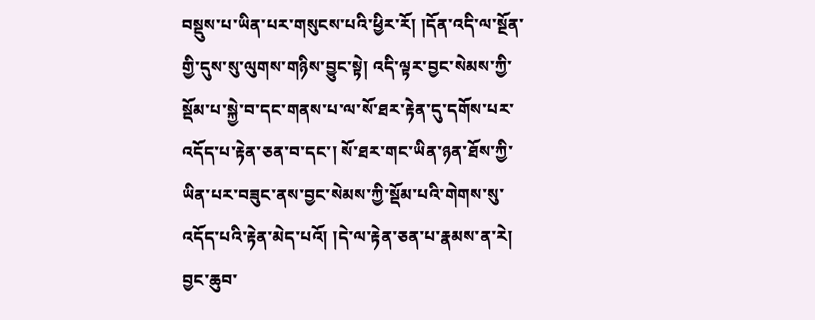བསྡུས་པ་ཡིན་པར་གསུངས་པའི་ཕྱིར་རོ། །དོན་འདི་ལ་སྔོན་གྱི་དུས་སུ་ལུགས་གཉིས་བྱུང་སྟེ། འདི་ལྟར་བྱང་སེམས་ཀྱི་སྡོམ་པ་སྐྱེ་བ་དང་གནས་པ་ལ་སོ་ཐར་རྟེན་དུ་དགོས་པར་འདོད་པ་རྟེན་ཅན་བ་དང་། སོ་ཐར་གང་ཡིན་ཉན་ཐོས་ཀྱི་ཡིན་པར་བཟུང་ནས་བྱང་སེམས་ཀྱི་སྡོམ་པའི་གེགས་སུ་འདོད་པའི་རྟེན་མེད་པའོ། །དེ་ལ་རྟེན་ཅན་པ་རྣམས་ན་རེ། བྱང་ཆུབ་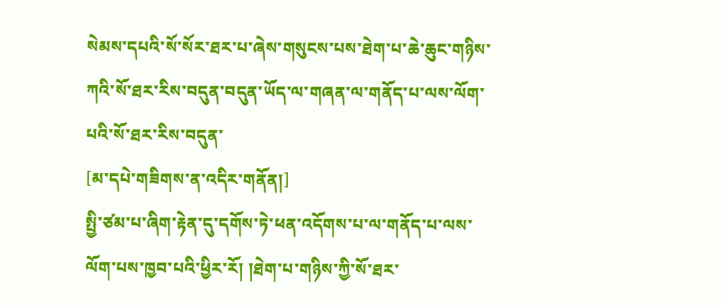སེམས་དཔའི་སོ་སོར་ཐར་པ་ཞེས་གསུངས་པས་ཐེག་པ་ཆེ་ཆུང་གཉིས་ཀའི་སོ་ཐར་རིས་བདུན་བདུན་ཡོད་ལ་གཞན་ལ་གནོད་པ་ལས་ལོག་པའི་སོ་ཐར་རིས་བདུན་
[མ་དཔེ་གཟིགས་ན་འདིར་གནོན།]
སྤྱི་ཙམ་པ་ཞིག་རྟེན་དུ་དགོས་ཏེ་ཕན་འདོགས་པ་ལ་གནོད་པ་ལས་ལོག་པས་ཁྱབ་པའི་ཕྱིར་རོ། །ཐེག་པ་གཉིས་ཀྱི་སོ་ཐར་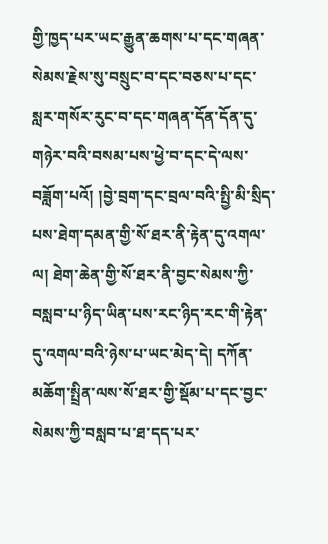གྱི་ཁྱད་པར་ཡང་རྒྱུན་ཆགས་པ་དང་གཞན་སེམས་རྗེས་སུ་བསྲུང་བ་དང་བཅས་པ་དང་སླར་གསོར་རུང་བ་དང་གཞན་དོན་དོན་དུ་གཉེར་བའི་བསམ་པས་ཕྱེ་བ་དང་དེ་ལས་བཟློག་པའོ། །བྱེ་བྲག་དང་བྲལ་བའི་སྤྱི་མི་སྲིད་པས་ཐེག་དམན་གྱི་སོ་ཐར་ནི་རྟེན་དུ་འགལ་ལ། ཐེག་ཆེན་གྱི་སོ་ཐར་ནི་བྱང་སེམས་ཀྱི་བསླབ་པ་ཉིད་ཡིན་པས་རང་ཉིད་རང་གི་རྟེན་དུ་འགལ་བའི་ཉེས་པ་ཡང་མེད་དེ། དཀོན་མཆོག་སྤྲིན་ལས་སོ་ཐར་གྱི་སྡོམ་པ་དང་བྱང་སེམས་ཀྱི་བསླབ་པ་ཐ་དད་པར་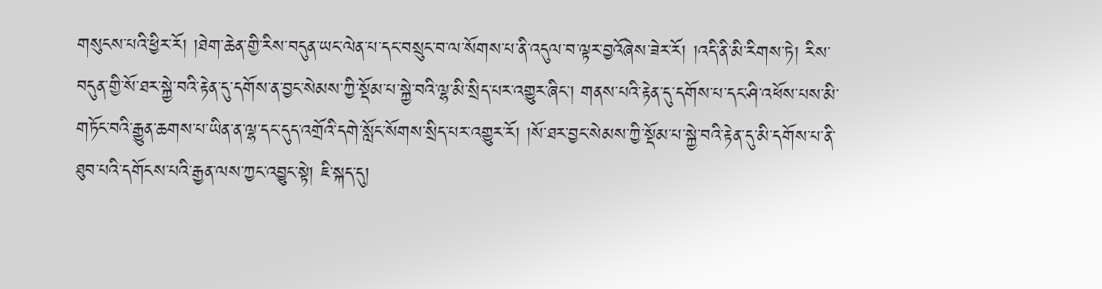གསུངས་པའི་ཕྱིར་རོ། །ཐེག་ཆེན་གྱི་རིས་བདུན་ཡང་ལེན་པ་དང་བསྲུང་བ་ལ་སོགས་པ་ནི་འདུལ་བ་ལྟར་བྱའོཞེས་ཟེར་རོ། །འདི་ནི་མི་རིགས་ཏེ། རིས་བདུན་གྱི་སོ་ཐར་སྐྱེ་བའི་རྟེན་དུ་དགོས་ན་བྱང་སེམས་ཀྱི་སྡོམ་པ་སྐྱེ་བའི་ལྷ་མི་སྲིད་པར་འགྱུར་ཞིང་། གནས་པའི་རྟེན་དུ་དགོས་པ་དང་ཤི་འཕོས་པས་མི་གཏོང་བའི་རྒྱུན་ཆགས་པ་ཡིན་ན་ལྷ་དང་དུད་འགྲོའི་དགེ་སློང་སོགས་སྲིད་པར་འགྱུར་རོ། །སོ་ཐར་བྱང་སེམས་ཀྱི་སྡོམ་པ་སྐྱེ་བའི་རྟེན་དུ་མི་དགོས་པ་ནི་ཐུབ་པའི་དགོངས་པའི་རྒྱན་ལས་ཀྱང་འབྱུང་སྟེ། ཇི་སྐད་དུ།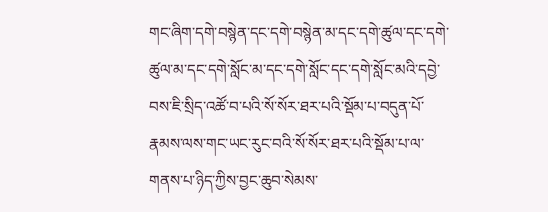གང་ཞིག་དགེ་བསྙེན་དང་དགེ་བསྙེན་མ་དང་དགེ་ཚུལ་དང་དགེ་ཚུལ་མ་དང་དགེ་སློང་མ་དང་དགེ་སློང་དང་དགེ་སློང་མའི་དབྱེ་བས་ཇི་སྲིད་འཚོ་བ་པའི་སོ་སོར་ཐར་པའི་སྡོམ་པ་བདུན་པོ་རྣམས་ལས་གང་ཡང་རུང་བའི་སོ་སོར་ཐར་པའི་སྡོམ་པ་ལ་གནས་པ་ཉིད་ཀྱིས་བྱང་ཆུབ་སེམས་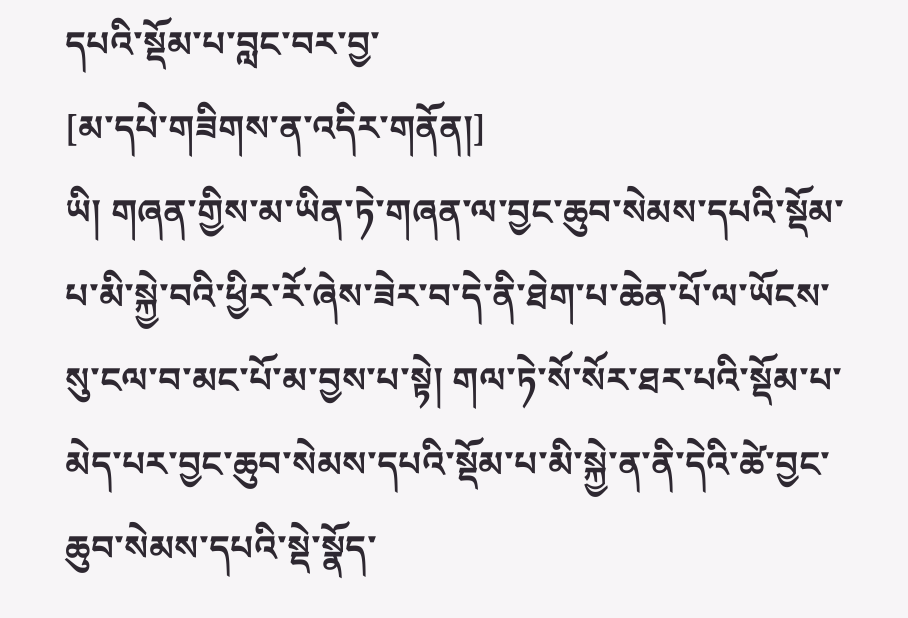དཔའི་སྡོམ་པ་བླང་བར་བྱ་
[མ་དཔེ་གཟིགས་ན་འདིར་གནོན།]
ཡི། གཞན་གྱིས་མ་ཡིན་ཏེ་གཞན་ལ་བྱང་ཆུབ་སེམས་དཔའི་སྡོམ་པ་མི་སྐྱེ་བའི་ཕྱིར་རོ་ཞེས་ཟེར་བ་དེ་ནི་ཐེག་པ་ཆེན་པོ་ལ་ཡོངས་སུ་ངལ་བ་མང་པོ་མ་བྱས་པ་སྟེ། གལ་ཏེ་སོ་སོར་ཐར་པའི་སྡོམ་པ་མེད་པར་བྱང་ཆུབ་སེམས་དཔའི་སྡོམ་པ་མི་སྐྱེ་ན་ནི་དེའི་ཚེ་བྱང་ཆུབ་སེམས་དཔའི་སྡེ་སྣོད་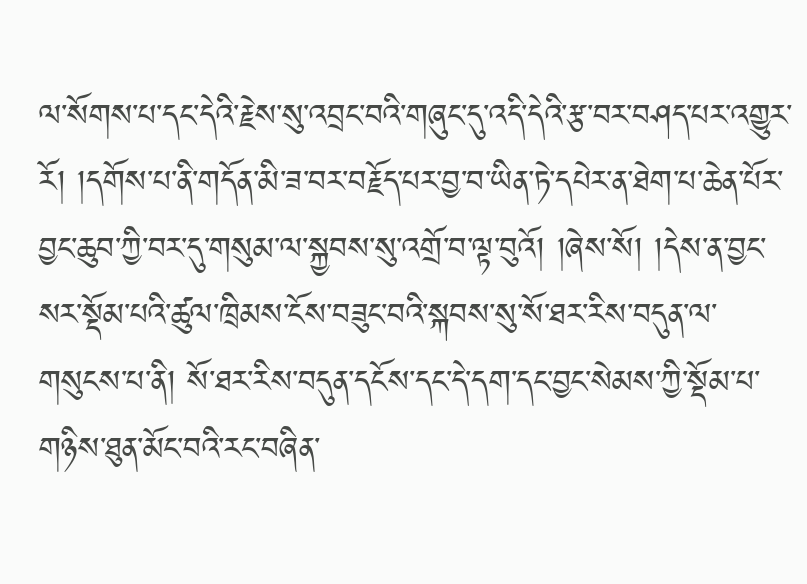ལ་སོགས་པ་དང་དེའི་རྗེས་སུ་འབྲང་བའི་གཞུང་དུ་འདི་དེའི་རྩ་བར་བཤད་པར་འགྱུར་རོ། །དགོས་པ་ནི་གདོན་མི་ཟ་བར་བརྗོད་པར་བྱ་བ་ཡིན་ཏེ་དཔེར་ན་ཐེག་པ་ཆེན་པོར་བྱང་ཆུབ་ཀྱི་བར་དུ་གསུམ་ལ་སྐྱབས་སུ་འགྲོ་བ་ལྟ་བུའོ། །ཞེས་སོ། །དེས་ན་བྱང་སར་སྡོམ་པའི་ཚུལ་ཁྲིམས་ངོས་བཟུང་བའི་སྐབས་སུ་སོ་ཐར་རིས་བདུན་ལ་གསུངས་པ་ནི། སོ་ཐར་རིས་བདུན་དངོས་དང་དེ་དག་དང་བྱང་སེམས་ཀྱི་སྡོམ་པ་གཉིས་ཐུན་མོང་བའི་རང་བཞིན་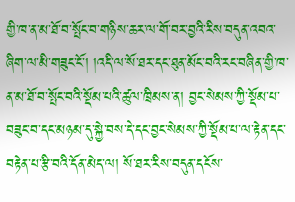གྱི་ཁ་ན་མ་ཐོ་བ་སྤོང་བ་གཉིས་ཆར་ལ་གོ་བར་བྱའི་རིས་བདུན་འབའ་ཞིག་ལ་མི་གཟུང་ངོ་། །འདི་ལ་སོ་ཐར་དང་ཐུན་མོང་བའི་རང་བཞིན་གྱི་ཁ་ན་མ་ཐོ་བ་སྤོང་བའི་སྡོམ་པའི་ཚུལ་ཁྲིམས་ན། བྱང་སེམས་ཀྱི་སྡོམ་པ་བཟུང་བ་དང་མཉམ་དུ་སྐྱེ་བས་དེ་དང་བྱང་སེམས་ཀྱི་སྡོམ་པ་ལ་རྟེན་དང་བརྟེན་པ་རྩི་བའི་དོན་མེད་ལ། སོ་ཐར་རིས་བདུན་དངོས་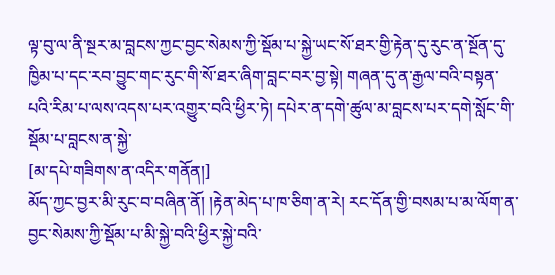ལྟ་བུ་ལ་ནི་སྔར་མ་བླངས་ཀྱང་བྱང་སེམས་ཀྱི་སྡོམ་པ་སྐྱེ་ཡང་སོ་ཐར་གྱི་རྟེན་དུ་རུང་ན་སྔོན་དུ་ཁྱིམ་པ་དང་རབ་བྱུང་གང་རུང་གི་སོ་ཐར་ཞིག་བླང་བར་བྱ་སྟེ། གཞན་དུ་ན་རྒྱལ་བའི་བསྟན་པའི་རིམ་པ་ལས་འདས་པར་འགྱུར་བའི་ཕྱིར་ཏེ། དཔེར་ན་དགེ་ཚུལ་མ་བླངས་པར་དགེ་སློང་གི་སྡོམ་པ་བླངས་ན་སྐྱེ་
[མ་དཔེ་གཟིགས་ན་འདིར་གནོན།]
མོད་ཀྱང་བྱར་མི་རུང་བ་བཞིན་ནོ། །རྟེན་མེད་པ་ཁ་ཅིག་ན་རེ། རང་དོན་གྱི་བསམ་པ་མ་ལོག་ན་བྱང་སེམས་ཀྱི་སྡོམ་པ་མི་སྐྱེ་བའི་ཕྱིར་སྐྱེ་བའི་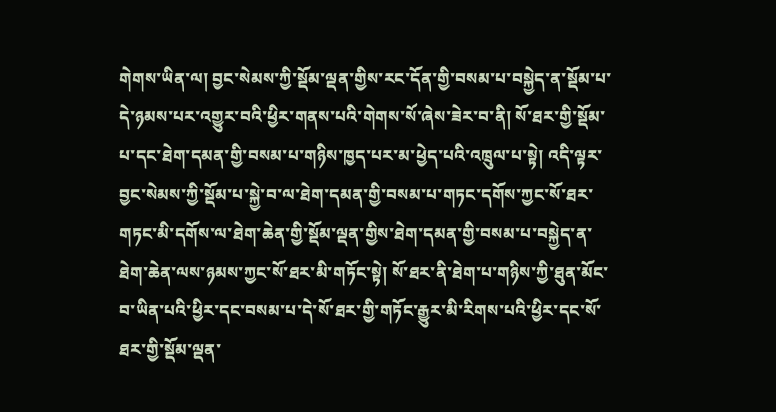གེགས་ཡིན་ལ། བྱང་སེམས་ཀྱི་སྡོམ་ལྡན་གྱིས་རང་དོན་གྱི་བསམ་པ་བསྐྱེད་ན་སྡོམ་པ་དེ་ཉམས་པར་འགྱུར་བའི་ཕྱིར་གནས་པའི་གེགས་སོ་ཞེས་ཟེར་བ་ནི། སོ་ཐར་གྱི་སྡོམ་པ་དང་ཐེག་དམན་གྱི་བསམ་པ་གཉིས་ཁྱད་པར་མ་ཕྱེད་པའི་འཁྲུལ་པ་སྟེ། འདི་ལྟར་བྱང་སེམས་ཀྱི་སྡོམ་པ་སྐྱེ་བ་ལ་ཐེག་དམན་གྱི་བསམ་པ་གཏང་དགོས་ཀྱང་སོ་ཐར་གཏང་མི་དགོས་ལ་ཐེག་ཆེན་གྱི་སྡོམ་ལྡན་གྱིས་ཐེག་དམན་གྱི་བསམ་པ་བསྐྱེད་ན་ཐེག་ཆེན་ལས་ཉམས་ཀྱང་སོ་ཐར་མི་གཏོང་སྟེ། སོ་ཐར་ནི་ཐེག་པ་གཉིས་ཀྱི་ཐུན་མོང་བ་ཡིན་པའི་ཕྱིར་དང་བསམ་པ་དེ་སོ་ཐར་གྱི་གཏོང་རྒྱུར་མི་རིགས་པའི་ཕྱིར་དང་སོ་ཐར་གྱི་སྡོམ་ལྡན་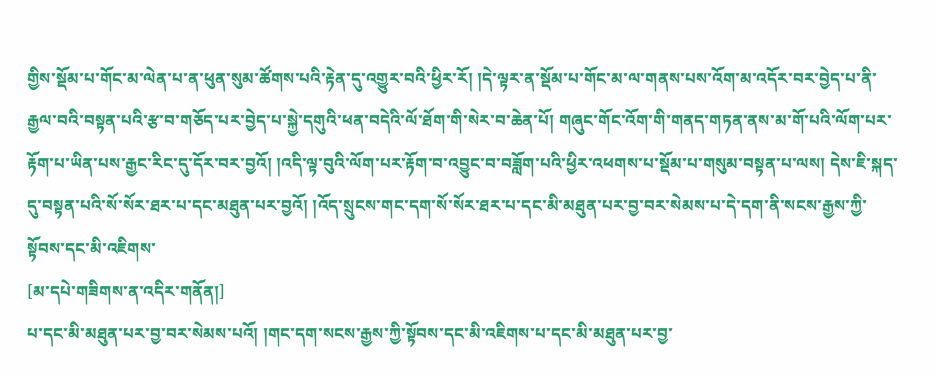གྱིས་སྡོམ་པ་གོང་མ་ལེན་པ་ན་ཕུན་སུམ་ཚོགས་པའི་རྟེན་དུ་འགྱུར་བའི་ཕྱིར་རོ། །དེ་ལྟར་ན་སྡོམ་པ་གོང་མ་ལ་གནས་པས་འོག་མ་འདོར་བར་བྱེད་པ་ནི་རྒྱལ་བའི་བསྟན་པའི་རྩ་བ་གཅོད་པར་བྱེད་པ་སྐྱེ་དགུའི་ཕན་བདེའི་ལོ་ཐོག་གི་སེར་བ་ཆེན་པོ། གཞུང་གོང་འོག་གི་གནད་གཏན་ནས་མ་གོ་པའི་ལོག་པར་རྟོག་པ་ཡིན་པས་རྒྱང་རིང་དུ་དོར་བར་བྱའོ། །འདི་ལྟ་བུའི་ལོག་པར་རྟོག་བ་འབྱུང་བ་བཟློག་པའི་ཕྱིར་འཕགས་པ་སྡོམ་པ་གསུམ་བསྟན་པ་ལས། དེས་ཇི་སྐད་དུ་བསྟན་པའི་སོ་སོར་ཐར་པ་དང་མཐུན་པར་བྱའོ། །འོད་སྲུངས་གང་དག་སོ་སོར་ཐར་པ་དང་མི་མཐུན་པར་བྱ་བར་སེམས་པ་དེ་དག་ནི་སངས་རྒྱས་ཀྱི་སྟོབས་དང་མི་འཇིགས་
[མ་དཔེ་གཟིགས་ན་འདིར་གནོན།]
པ་དང་མི་མཐུན་པར་བྱ་བར་སེམས་པའོ། །གང་དག་སངས་རྒྱས་ཀྱི་སྟོབས་དང་མི་འཇིགས་པ་དང་མི་མཐུན་པར་བྱ་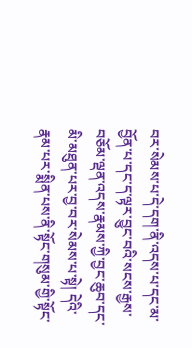བར་སེམས་པ་དེ་དག་ནི་འདས་པ་དང་མ་བྱོན་པ་དང་ད་ལྟར་བྱུང་བའི་སངས་རྒྱས་བཅོམ་ལྡན་འདས་རྣམས་ཀྱི་བྱང་ཆུབ་དང་མི་མཐུན་པར་བྱ་བར་སེམས་པ་སྟེ། དེའི་རྣམ་པར་སྨིན་པས་ནི་སྟོང་གསུམ་གྱི་སྟོང་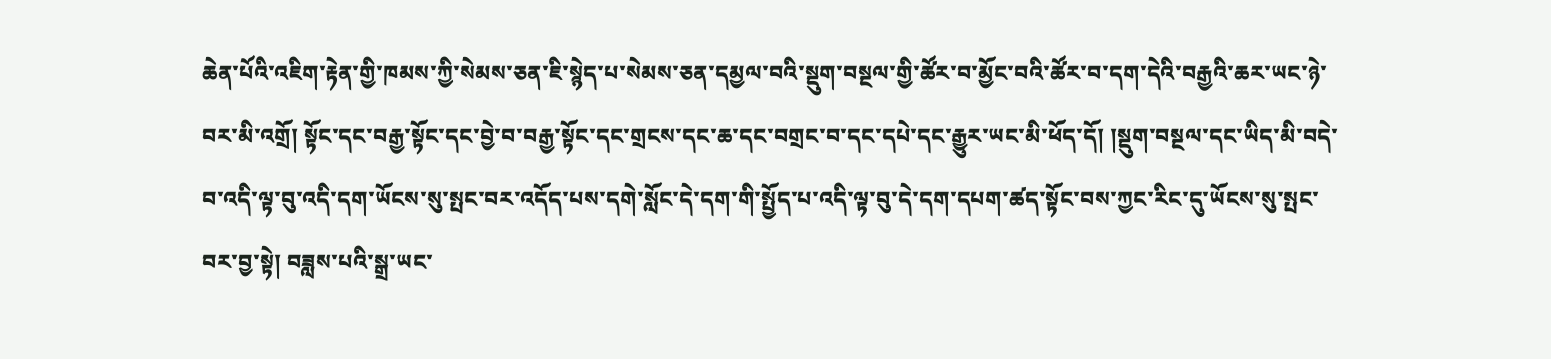ཆེན་པོའི་འཇིག་རྟེན་གྱི་ཁམས་ཀྱི་སེམས་ཅན་ཇི་སྙེད་པ་སེམས་ཅན་དམྱལ་བའི་སྡུག་བསྔལ་གྱི་ཚོར་བ་མྱོང་བའི་ཚོར་བ་དག་དེའི་བརྒྱའི་ཆར་ཡང་ཉེ་བར་མི་འགྲོ། སྟོང་དང་བརྒྱ་སྟོང་དང་བྱེ་བ་བརྒྱ་སྟོང་དང་གྲངས་དང་ཆ་དང་བགྲང་བ་དང་དཔེ་དང་རྒྱུར་ཡང་མི་ཕོད་དོ། །སྡུག་བསྔལ་དང་ཡིད་མི་བདེ་བ་འདི་ལྟ་བུ་འདི་དག་ཡོངས་སུ་སྤང་བར་འདོད་པས་དགེ་སློང་དེ་དག་གི་སྤྱོད་པ་འདི་ལྟ་བུ་དེ་དག་དཔག་ཚད་སྟོང་བས་ཀྱང་རིང་དུ་ཡོངས་སུ་སྤང་བར་བྱ་སྟེ། བཟླས་པའི་སྒྲ་ཡང་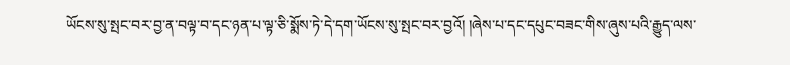ཡོངས་སུ་སྤང་བར་བྱ་ན་བལྟ་བ་དང་ཉན་པ་ལྟ་ཅི་སྨོས་ཏེ་དེ་དག་ཡོངས་སུ་སྤང་བར་བྱའོ། །ཞེས་པ་དང་དཔུང་བཟང་གིས་ཞུས་པའི་རྒྱུད་ལས་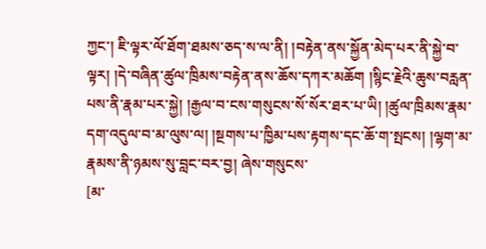ཀྱང་། ཇི་ལྟར་ལོ་ཐོག་ཐམས་ཅད་ས་ལ་ནི། །བརྟེན་ནས་སྐྱོན་མེད་པར་ནི་སྐྱེ་བ་ལྟར། །དེ་བཞིན་ཚུལ་ཁྲིམས་བརྟེན་ནས་ཆོས་དཀར་མཆོག །སྙིང་རྗེའི་ཆུས་བརླན་པས་ནི་རྣམ་པར་སྐྱེ། །རྒྱལ་བ་ངས་གསུངས་སོ་སོར་ཐར་པ་ཡི། །ཚུལ་ཁྲིམས་རྣམ་དག་འདུལ་བ་མ་ལུས་ལ། །སྔགས་པ་ཁྱིམ་པས་རྟགས་དང་ཆོ་ག་སྤངས། །ལྷག་མ་རྣམས་ནི་ཉམས་སུ་བླང་བར་བྱ། ཞེས་གསུངས་
[མ་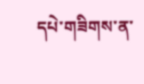དཔེ་གཟིགས་ན་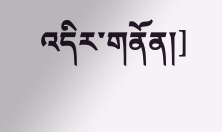འདིར་གནོན།]